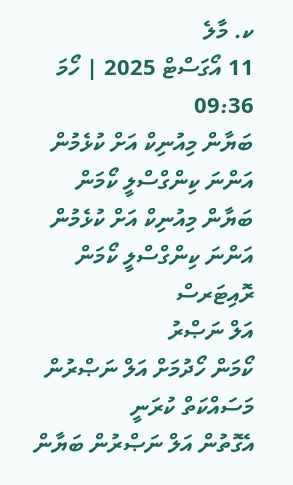ކ. މާލެ
11 އޯގަސްޓް 2025 | ހޯމަ 09:36
ބަޔާން މިއުނިކް އަށް ކުޅެމުން އަންނަ ކިންގްސްލީ ކޯމަން
ބަޔާން މިއުނިކް އަށް ކުޅެމުން އަންނަ ކިންގްސްލީ ކޯމަން
ރޮއިޓަރސް
އަލް ނަޞްރު
ކޯމަން ހޯދުމަށް އަލް ނަޞްރުން މަސައްކަތް ކުރަނީ
އެގޮތުން އަލް ނަޞްރުން ބަޔާން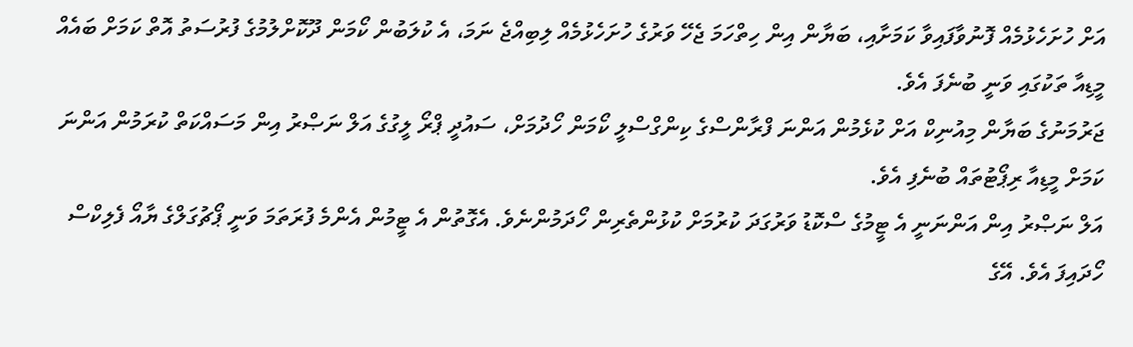އަށް ހުށަހެޅުމެއް ފޮނުވާފައިވާ ކަމަށާއި، ބަޔާން އިން ހިތްހަމަ ޖެހޭ ވަރުގެ ހުށަހެޅުމެއް ލިބިއްޖެ ނަމަ، އެ ކުލަބުން ކޯމަން ދޫކޮށްލުމުގެ ފުރުސަތު އޮތް ކަމަށް ބައެއް މީޑިއާ ތަކުގައި ވަނީ ބުނެފަ އެވެ.
ޖަރުމަނުގެ ބަޔާން މިއުނިކް އަށް ކުޅެމުން އަންނަ ފްރާންސްގެ ކިންގްސްލީ ކޯމަން ހޯދުމަށް، ސައުދީ ޕްރޯ ލީގުގެ އަލް ނަޞްރު އިން މަސައްކަތް ކުރަމުން އަންނަ ކަމަށް މީޑިއާ ރިޕޯޓުތައް ބުނެފި އެވެ.
އަލް ނަޞްރު އިން އަންނަނީ އެ ޓީމުގެ ސްކޮޑު ވަރުގަދަ ކުރުމަށް ކުޅުންތެރިން ހޯދަމުންނެވެ. އެގޮތުން އެ ޓީމުން އެންމެ ފުރަތަމަ ވަނީ ޕޯޗުގަލްގެ ޔާއޯ ފެލިކްސް ހޯދައިފަ އެވެ. އޭގެ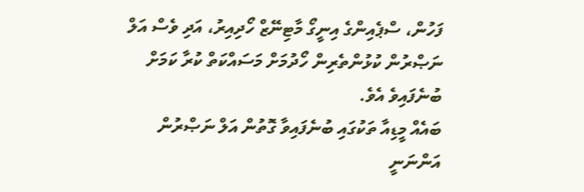ފަހުން، ސްޕެއިންގެ އިނީގޯ މާޓިނޭޒް ހޯދިއިރު، އަދި ވެސް އަލް ނަޞްރުން ކުޅުންތެރިން ހޯދުމަށް މަސައްކަތް ކުރާ ކަމަށް ބުނެފައިވެ އެވެ.
ބައެއް މީޑިއާ ތަކުގައި ބުނެފައިވާ ގޮތުން އަލް ނަޞްރުން އަންނަނީ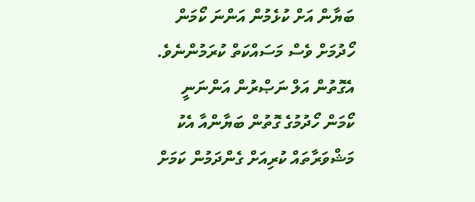ބަޔާން އަށް ކުޅެމުން އަންނަ ކޯމަން ހޯދުމަށް ވެސް މަސައްކަތް ކުރަމުންނެވެ. އެގޮތުން އަލް ނަޞްރުން އަންނަނީ ކޯމަން ހޯދުމުގެ ގޮތުން ބަޔާންއާ އެކު މަޝްވަރާތައް ކުރިއަށް ގެންދަމުން ކަމަށް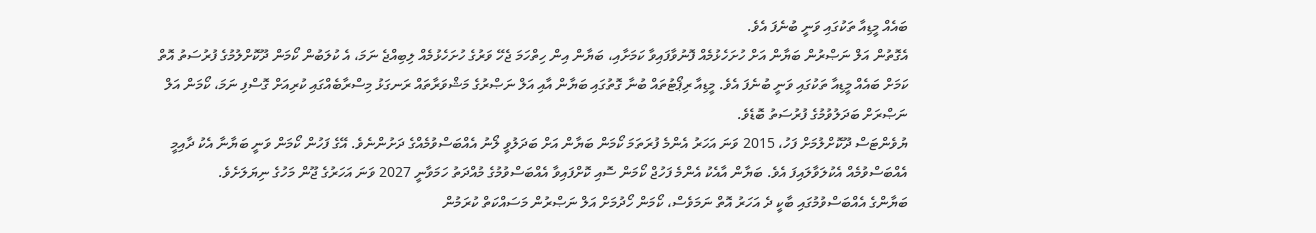ބައެއް މީޑިއާ ތަކުގައި ވަނީ ބުނެފަ އެވެ.
އެގޮތުން އަލް ނަޞްރުން ބަޔާން އަށް ހުށަހެޅުމެއް ފޮނުވާފައިވާ ކަމަށާއި، ބަޔާން އިން ހިތްހަމަ ޖެހޭ ވަރުގެ ހުށަހެޅުމެއް ލިބިއްޖެ ނަމަ، އެ ކުލަބުން ކޯމަން ދޫކޮށްލުމުގެ ފުރުސަތު އޮތް ކަމަށް ބައެއް މީޑިއާ ތަކުގައި ވަނީ ބުނެފަ އެވެ. މީޑިއާ ރިޕޯޓުތައް ބުނާ ގޮތުގައި ބަޔާން އާއި އަލް ނަޞްރުގެ މަޝްވަރާތައް ރަނގަޅު މިސްރާބެއްގައި ކުރިއަށް ގޮސްފި ނަމަ، ކޯމަން އަލް ނަޞްރަށް ބަދަލުވުމުގެ ފުރުސަތު ބޮޑެވެ.
ޔުވެންޓަސް ދޫކޮށްލުމަށް ފަހު، 2015 ވަނަ އަހަރު އެންމެ ފުރަތަމަ ކޯމަން ބަޔާން އަށް ބަދަލުވީ ލޯނު އެއްބަސްވުމެއްގެ ދަށުންނެވެ. އޭގެ ފަހުން ކޯމަން ވަނީ ބަޔާނާ އެކު ދާއިމީ އެއްބަސްވުމެއް އެކުލަވާލައިފަ އެވެ. ބަޔާން އާއެކު އެންމެ ފަހުޖް ކޯމަން ސޮއި ކޮށްފައިވާ އެއްބަސްވުމުގެ މުއްދަތު ހަމަވާނީ 2027 ވަނަ އަހަރުގެ ޖޫން މަހުގެ ނިޔަލަށެވެ.
ބަޔާންގެ އެއްބަސްވުމުގައި ބާކީ ދެ އަހަރު އޮތް ނަމަވެސް، ކޯމަން ހޯދުމަށް އަލް ނަޞްރުން މަސައްކަތް ކުރަމުން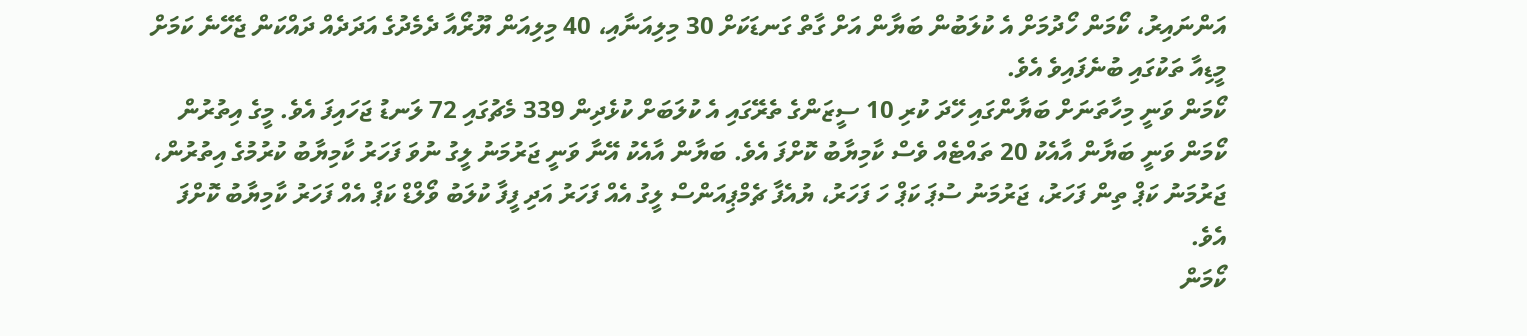އަންނައިރު، ކޯމަން ހޯދުމަށް އެ ކުލަބުން ބަޔާން އަށް ގާތް ގަނޑަކަށް 30 މިލިއަނާއި، 40 މިލިއަން ޔޫރޯއާ ދެމެދުގެ އަދަދެއް ދައްކަން ޖެހޭނެ ކަމަށް މީޑިއާ ތަކުގައި ބުނެފައިވެ އެވެ.
ކޯމަން ވަނީ މިހާތަނަށް ބަޔާންގައި ހޭދަ ކުރި 10 ސީޒަންގެ ތެރޭގައި އެ ކުލަބަށް ކުޅެދިން 339 މެޗުގައި 72 ލަނޑު ޖަހައިފަ އެވެ. މީގެ އިތުރުން ކޯމަން ވަނީ ބަޔާން އާއެކު 20 ތައްޓެއް ވެސް ކާމިޔާބު ކޮށްފަ އެވެ. ބަޔާން އާއެކު އޭނާ ވަނީ ޖަރުމަނު ލީގު ނުވަ ފަހަރު ކާމިޔާބު ކުރުމުގެ އިތުރުން، ޖަރުމަނު ކަޕް ތިން ފަހަރު، ޖަރުމަނު ސުޕަ ކަޕް ހަ ފަހަރު، ޔުއެފާ ޗެމްޕިއަންސް ލީގު އެއް ފަހަރު އަދި ފީފާ ކުލަބު ވޯލްޑް ކަޕް އެއް ފަހަރު ކާމިޔާބު ކޮށްފަ އެވެ.
ކޯމަން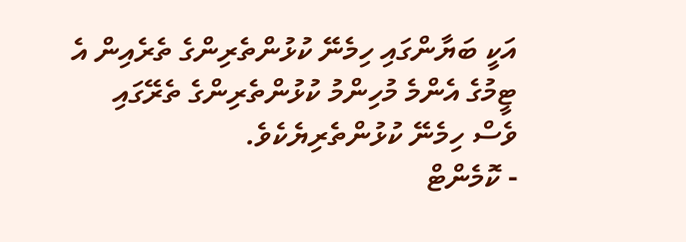އަކީ ބަޔާންގައި ހިމެނޭ ކުޅުންތެރިންގެ ތެރެއިން އެ ޓީމުގެ އެންމެ މުހިންމު ކުޅުންތެރިންގެ ތެރޭގައި ވެސް ހިމެނޭ ކުޅުންތެރިޔެކެވެ.
- ކޮމެންޓް